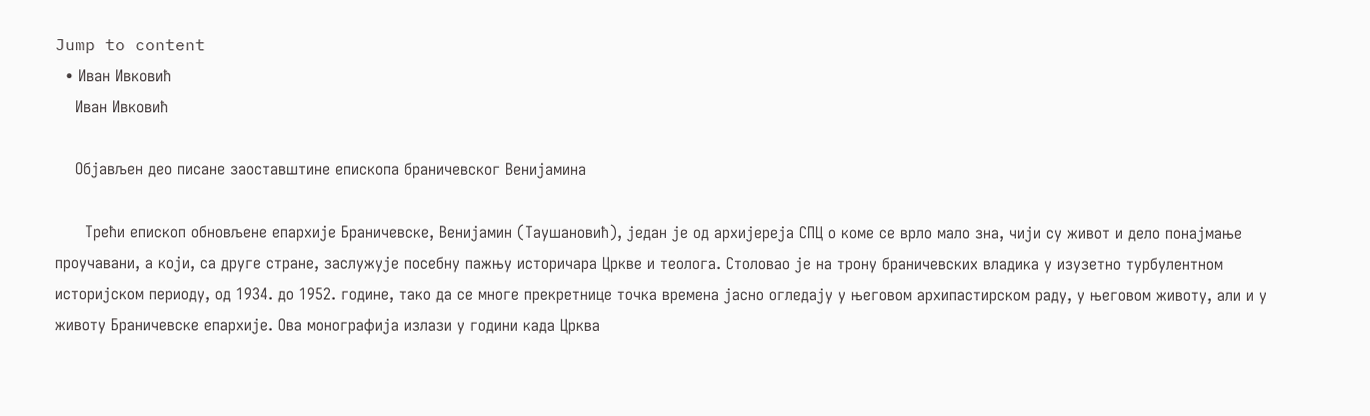Jump to content
  • Иван Ивковић
    Иван Ивковић

    Објављен део писане заоставштине епископа браничевског Венијамина

      Трећи епископ обновљене епархије Браничевске, Венијамин (Таушановић), један је од архијереја СПЦ о коме се врло мало зна, чији су живот и дело понајмање проучавани, а који, са друге стране, заслужује посебну пажњу историчара Цркве и теолога. Столовао је на трону браничевских владика у изузетно турбулентном историјском периоду, од 1934. до 1952. године, тако да се многе прекретнице точка времена јасно огледају у његовом архипастирском раду, у његовом животу, али и у животу Браничевске епархије. Ова монографија излази у години када Црква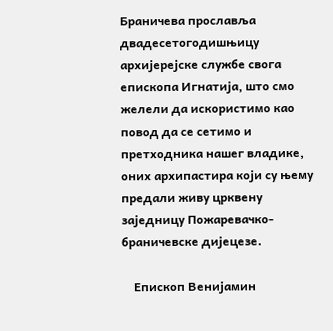Браничева прославља двадесетогодишњицу архијерејске службе свога епископа Игнатија, што смо желели да искористимо као повод да се сетимо и претходника нашег владике, оних архипастира који су њему предали живу црквену заједницу Пожаревачко-браничевске дијецезе.

    Епископ Венијамин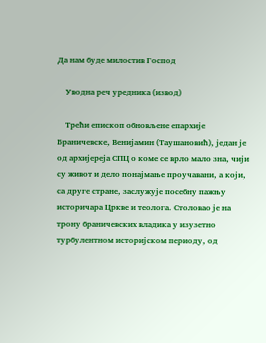Да нам буде милостив Господ

    Уводна реч уредника (извод)

    Трећи епископ обновљене епархије Браничевске, Венијамин (Таушановић), један је од архијереја СПЦ о коме се врло мало зна, чији су живот и дело понајмање проучавани, а који, са друге стране, заслужује посебну пажњу историчара Цркве и теолога. Столовао је на трону браничевских владика у изузетно турбулентном историјском периоду, од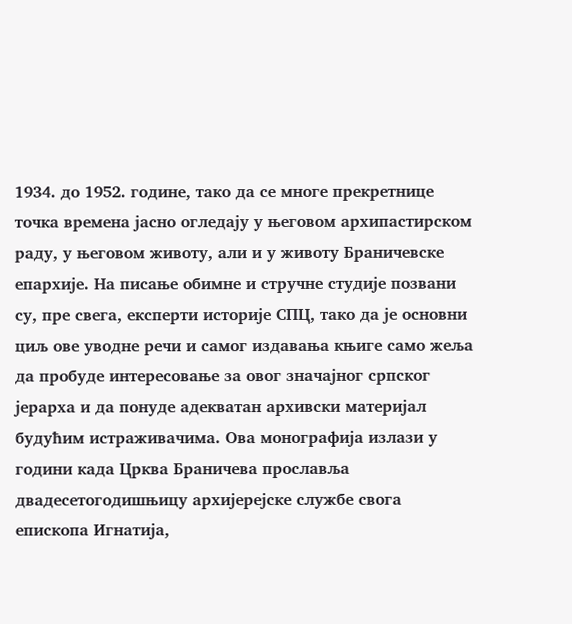1934. до 1952. године, тако да се многе прекретнице точка времена јасно огледају у његовом архипастирском раду, у његовом животу, али и у животу Браничевске епархије. На писање обимне и стручне студије позвани су, пре свега, експерти историје СПЦ, тако да је основни циљ ове уводне речи и самог издавања књиге само жеља да пробуде интересовање за овог значајног српског јерарха и да понуде адекватан архивски материјал будућим истраживачима. Ова монографија излази у години када Црква Браничева прославља двадесетогодишњицу архијерејске службе свога епископа Игнатија,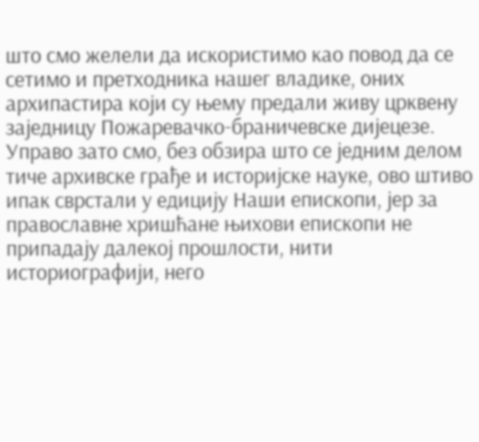што смо желели да искористимо као повод да се сетимо и претходника нашег владике, оних архипастира који су њему предали живу црквену заједницу Пожаревачко-браничевске дијецезе. Управо зато смо, без обзира што се једним делом тиче архивске грађе и историјске науке, ово штиво ипак сврстали у едицију Наши епископи, јер за православне хришћане њихови епископи не припадају далекој прошлости, нити историографији, него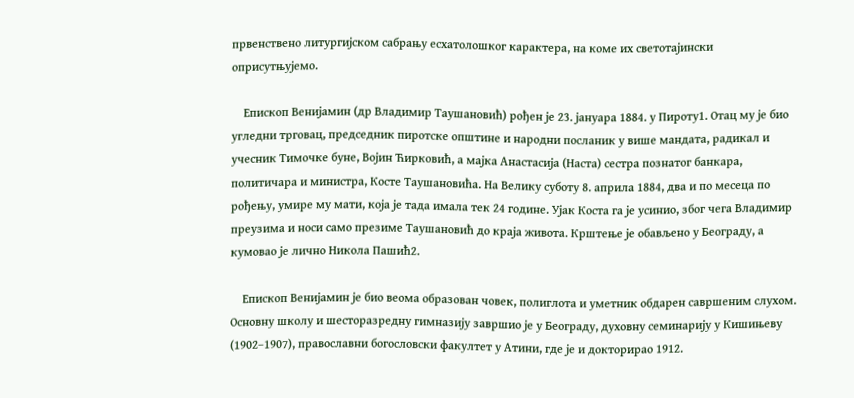првенствено литургијском сабрању есхатолошког карактера, на коме их светотајински оприсутњујемо.

    Епископ Венијамин (др Владимир Таушановић) рођен је 23. јануара 1884. у Пироту1. Отац му је био угледни трговац, председник пиротске општине и народни посланик у више мандата, радикал и учесник Тимочке буне, Војин Ћирковић, а мајка Анастасија (Наста) сестра познатог банкара, политичара и министра, Косте Таушановића. На Велику суботу 8. априла 1884, два и по месеца по рођењу, умире му мати, која је тада имала тек 24 године. Ујак Коста га је усинио, због чега Владимир преузима и носи само презиме Таушановић до краја живота. Крштење је обављено у Београду, а кумовао је лично Никола Пашић2.

    Епископ Венијамин је био веома образован човек, полиглота и уметник обдарен савршеним слухом. Основну школу и шесторазредну гимназију завршио је у Београду, духовну семинарију у Кишињеву (1902–1907), православни богословски факултет у Атини, где је и докторирао 1912.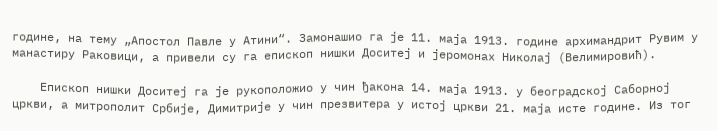године, на тему „Апостол Павле у Атини“. Замонашио га је 11. маја 1913. године архимандрит Рувим у манастиру Раковици, а привели су га епископ нишки Доситеј и јеромонах Николај (Велимировић).

    Епископ нишки Доситеј га је рукоположио у чин ђакона 14. маја 1913. у београдској Саборној цркви, а митрополит Србије, Димитрије у чин презвитера у истој цркви 21. маја исте године. Из тог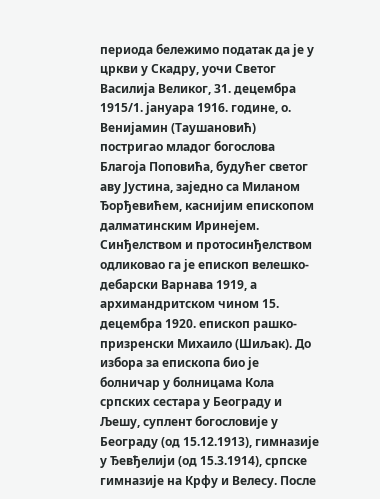периода бележимо податак да је у цркви у Скадру, уочи Светог Василија Великог, 31. децембра 1915/1. јануара 1916. године, о. Венијамин (Таушановић) постригао младог богослова Благоја Поповића, будућег светог аву Јустина, заједно са Миланом Ђорђевићем, каснијим епископом далматинским Иринејем. Синђелством и протосинђелством одликовао га је епископ велешко-дебарски Варнава 1919, а архимандритском чином 15. децембра 1920. епископ рашко-призренски Михаило (Шиљак). До избора за епископа био је болничар у болницама Кола српских сестара у Београду и Љешу, суплент богословије у Београду (од 15.12.1913), гимназије у Ђевђелији (од 15.3.1914), српске гимназије на Крфу и Велесу. После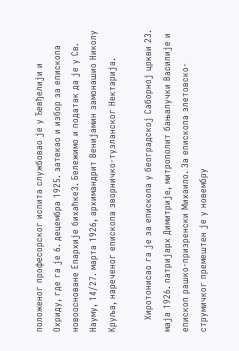положеног професорског испита службовао је у Ђевђелији и Охриду, где га је 6. децембра 1925. затекао и избор за епископа новоосноване Епархије бихаћке3. Бележимо и податак да је у Св. Науму, 14/27. марта 1926, архимандрит Венијамин замонашио Николу Круља, нареченог епископа зворничко-тузланског Нектарија.

    Хиротонисао га је за епископа у београдској Саборној цркви 23. маја 1926. патријарх Димитрије, митрополит бањалучки Василије и епископ рашко-призренски Михаило. За епископа злетовско-струмичког премештен је у новембру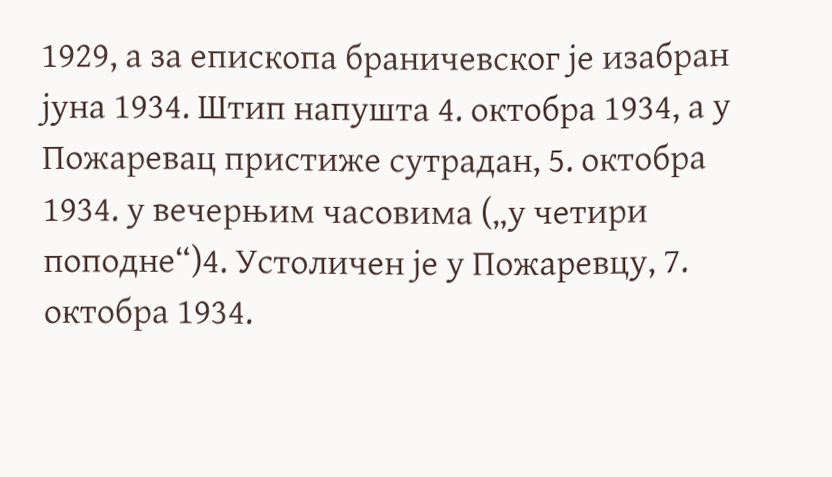1929, а за епископа браничевског је изабран јуна 1934. Штип напушта 4. октобра 1934, а у Пожаревац пристиже сутрадан, 5. октобра 1934. у вечерњим часовима („у четири поподне“)4. Устоличен је у Пожаревцу, 7. октобра 1934.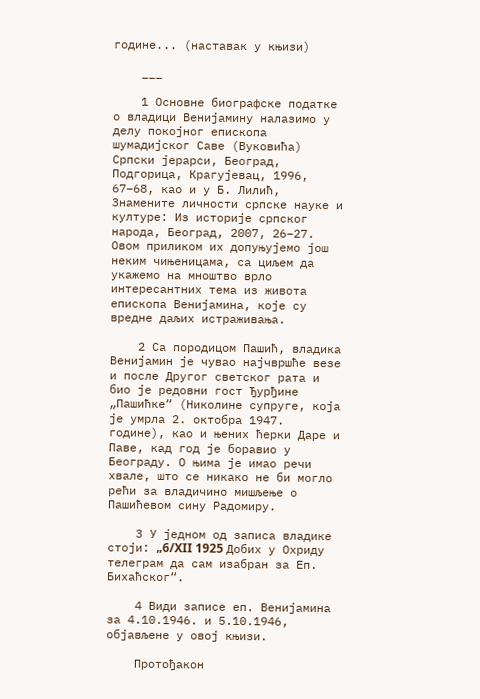године... (наставак у књизи)

    ___

    1 Основне биографске податке о владици Венијамину налазимо у делу покојног епископа шумадијског Саве (Вуковића) Српски јерарси, Београд, Подгорица, Крагујевац, 1996, 67–68, као и у Б. Лилић, Знамените личности српске науке и културе: Из историје српског народа, Београд, 2007, 26–27. Овом приликом их допуњујемо још неким чињеницама, са циљем да укажемо на мноштво врло интересантних тема из живота епископа Венијамина, које су вредне даљих истраживања.

    2 Са породицом Пашић, владика Венијамин је чувао најчвршће везе и после Другог светског рата и био је редовни гост Ђурђине „Пашићке“ (Николине супруге, која је умрла 2. октобра 1947. године), као и њених ћерки Даре и Паве, кад год је боравио у Београду. О њима је имао речи хвале, што се никако не би могло рећи за владичино мишљење о Пашићевом сину Радомиру.

    3 У једном од записа владике стоји: „6/XII 1925 Добих у Охриду телеграм да сам изабран за Еп. Бихаћског“.

    4 Види записе еп. Венијамина за 4.10.1946. и 5.10.1946, објављене у овој књизи.

    Протођакон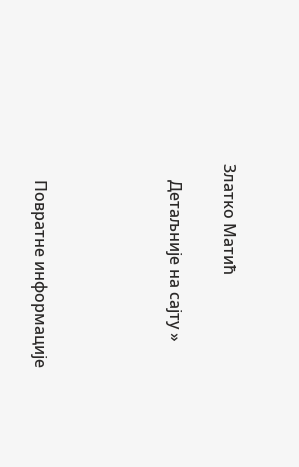Златко Матић

    Детаљније на сајту »




    Повратне информације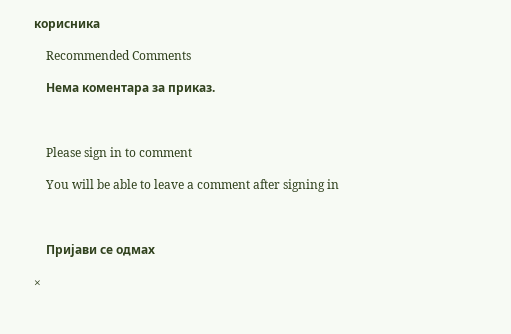корисника

    Recommended Comments

    Нема коментара за приказ.



    Please sign in to comment

    You will be able to leave a comment after signing in



    Пријави се одмах

×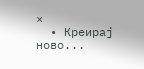×
  • Креирај ново...